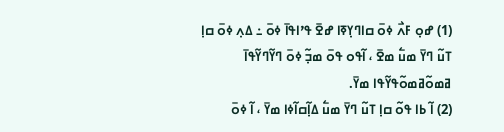(1) ߝߋ߲ ߓߍ߯ ߦߋ߫ ߛߊߣߌ߲ߧߊ ߝߐ߫ ߟߴߊߟߊ߫ ߦߋ߫ ߸ ߡߍ߲ ߦߋ߫ ߛߊ߲ ߠߎ߬ ߣߌ߫ ߘߎ߱ ߘߐ߫ ، ߊ߬ߟߋ ߟߋ߫ ߘߏ߲߬ ߦߋ߫ ߣߌ߬ߣߌ߬ߟߊ߫ ߥߘߋ߬ߥߘߋ߬ߟߌ߬ߟߊ ߘߌ߫.
(2) ߊ߬ ߕߊ ߟߋ߬ ߛߊ߲ ߠߎ߬ ߣߌ߫ ߘߎ߱ ߡߊ߲߬ߛߊ߬ߦߊ ߘߌ߫ ، ߊ߬ ߦߋ߫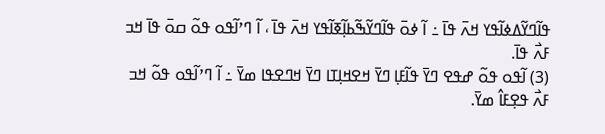ߟߊ߬ߣߌ߬ߡߦߊ߬ߟߌ ߞߍ߫ ߟߊ߫ ߸ ߊ߬ ߦߋ߫ ߟߊ߬ߣߌ߬ߒ߬ߕߊ߲߬ߧߊ߬ߟߌ ߞߍ߫ ߟߊ߫ ، ߊ߬ ߣߴߊ߬ߟߋ ߟߋ߬ ߛߋ߫ ߟߊ߫ ߞߏ ߓߍ߯ ߟߊ߫.
(3) ߊ߬ߟߋ ߟߋ߬ ߝߟߐ ߣߌ߫ ߟߊ߬ߓߊ߲ ߣߌ߫ ߞߐߞߊ߲ߠߊ ߣߌ߫ ߞߣߐߟߊ ߘߌ߫ ߸ ߊ߬ ߣߴߊ߬ߟߋ ߟߋ߬ ߞߏ ߓߍ߯ ߟߐ߲ߓߊ߮ ߘߌ߫.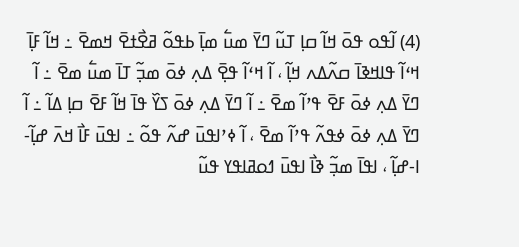(4) ߊ߬ߟߋ ߟߋ߫ ߞߊ߬ ߛߊ߲ ߠߎ߬ ߣߌ߫ ߘߎ߱ ߘߊ߲߫ ߕߟߋ߬ ߥߐ߯ߙߐ߫ ߞߘߐ߫ ߸ ߞߊ߬ ߓߊ߲߫ ߞߵߊ߬ ߟߊߞߢߊ߫ ߛߍ߬ߡߍ ߞߊ߲߬ ، ߊ߬ ߞߵߊ߬ ߟߐ߲߫ ߡߍ߲ ߦߋ߫ ߘߏ߲߬ ߠߊ߫ ߘߎ߱ ߘߐ߫ ߸ ߊ߬ ߣߌ߫ ߡߍ߲ ߦߋ߫ ߓߐ߫ ߟߴߊ߬ ߘߐ߫ ߸ ߊ߬ ߣߌ߫ ߡߍ߲ ߦߋ߫ ߖߌ߰ ߟߊ߫ ߞߊ߬ ߓߐ߫ ߛߊ߲ ߡߊ߬ ߸ ߊ߬ ߣߌ߫ ߡߍ߲ ߦߋ߫ ߦߟߍ߬ ߟߴߊ߬ ߘߐ߫ ، ߊ߬ ߦߴߊߟߎ߫ ߝߍ߬ ߟߋ߬ ߸ ߊߟߎ߫ ߓߊ߯ ߞߍ߫ ߝߊ߲߬-ߊ-ߝߊ߲߬ ، ߊߟߊ߫ ߘߏ߲߬ ߢߊ߯ ߊߟߎ߫ ߗߋߥߊߟߌ ߟߎ߬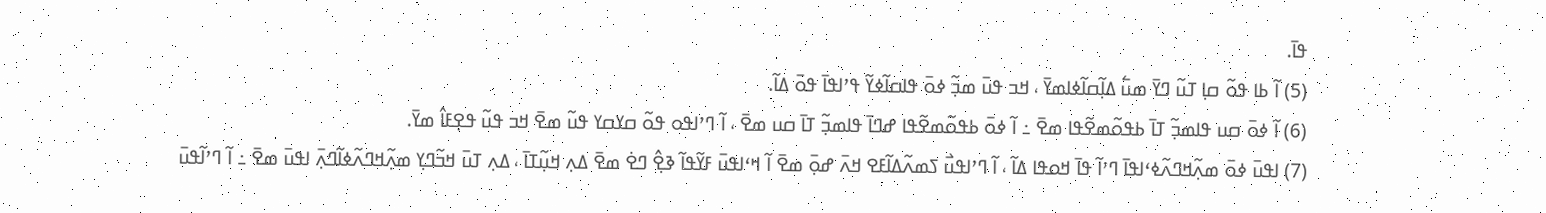ߟߊ߫.
(5) ߊ߬ ߕߊ ߟߋ߬ ߛߊ߲ ߠߎ߬ ߣߌ߫ ߘߎ߱ ߡߊ߲߬ߛߊ߬ߦߊߘߌ߫ ، ߞߏ ߟߎ߫ ߘߏ߲߬ ߦߋ߫ ߟߊߛߊ߬ߦߌ߬ ߟߴߊߟߊ߫ ߟߋ߫ ߡߊ߬.
(6) ߊ߬ ߦߋ߫ ߛߎ ߟߊߘߏ߲߬ ߠߊ߫ ߕߟߋ߬ߘߐ߬ߟߊ ߘߐ߫ ߸ ߊ߬ ߦߋ߫ ߕߟߋ߬ߘߐ߬ߟߊ ߝߣߊ߫ ߟߊߘߏ߲߬ ߠߊ߫ ߛߎ ߘߐ߫ ، ߊ߬ ߣߴߊߟߋ ߟߋ߬ ߛߌߛߌ ߟߎ߬ ߘߐ߫ ߞߏ ߟߎ߬ ߟߐ߲ߓߊ߮ ߘߌ߫.
(7) ߊߟߎ߫ ߦߋ߫ ߘߍ߲߬ߞߣߍ߬ߦߵߊߟߊ߫ ߣߴߊ߬ ߟߊ߫ ߞߋߟߊ ߡߊ߬ ، ߊ߬ ߣߴߊߟߎ߯ ߖߘߍ߬ߡߊ߬ߓߐ ߞߍ߫ ߝߋ߲߫ ߘߐ߫ ߊ߬ ߞߵߊߟߎ߫ ߓߌ߬ߟߊ߬ ߢߐ߲߮ ߣߐ߭ ߘߐ߫ ߡߍ߲ ߞߎ߲߬ߠߊ߫ ، ߡߍ߲ ߠߎ߫ ߞߏ߬ߣߌ߲ ߘߍ߲߬ߞߣߍ߬ߦߊ߬ߣߍ߲߫ ߊߟߎ߫ ߘߐ߫ ߸ ߊ߬ ߣߴߊ߬ߟߎ߫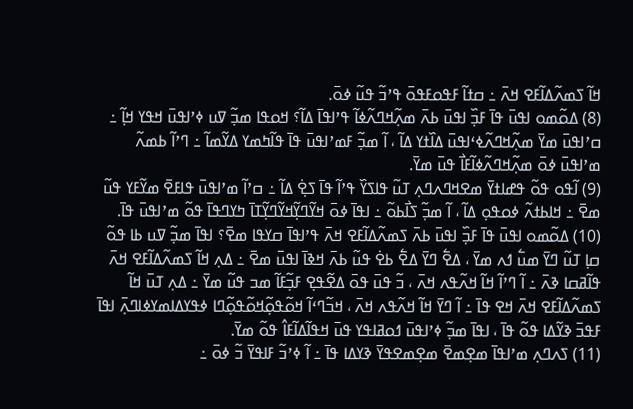ߞߊ߬ ߖߘߍ߬ߡߊ߬ߓߐ ߞߍ߫ ߸ ߛߙߊ߬ ߓߟߋߓߟߋ߫ ߟߴߏ߬ ߟߎ߬ ߦߋ߫.
(8) ߡߋ߬ߘߋ ߊߟߎ߫ ߟߊ߫ ߓߏ߲߰ ߊߟߎ߫ ߕߍ߫ ߘߍ߲߬ߞߣߍ߬ߦߊ߬ ߟߴߊߟߊ߫ ߡߊ߬؟ ߞߋߟߊ ߘߏ߲߬ ߜߎ ߦߴߊߟߎ߫ ߞߟߌ ߞߊ߲߬ ߸ ߛߴߊߟߎ߫ ߘߌ߫ ߘߍ߲߬ߞߣߍ߬ߦߵߊߟߎ߫ ߡߊ߰ߙߌ ߡߊ߬ ، ߊ߬ ߘߏ߲߬ ߓߘߴߊߟߎ߫ ߟߊ߫ ߟߊ߬ߤߘߌ ߡߌ߬ߘߊ߬ ߸ ߣߴߊ߬ ߕߘߍ߬ ߘߴߊߟߎ߫ ߦߋ߫ ߘߍ߲߬ߞߣߍ߬ߦߊ߬ߓߊ߯ ߟߎ߫ ߘߌ߫.
(9) ߊ߬ߟߋ ߟߋ߬ ߟߝߊߙߌ߫ ߘߐߞߣߍߣߍ߲ ߠߎ߬ ߟߊߖߌ߰ ߟߴߊ߬ ߟߊ߫ ߖߐ߲߭ ߡߊ߬ ߸ ߛߴߊ߬ ߘߴߊߟߎ߫ ߟߊߓߐ߫ ߘߌ߬ߓߌ ߟߎ߬ ߘߐ߫ ߸ ߞߊߕߙߍ߬ ߦߋߟߋ߲ ߡߊ߬ ، ߊ߬ ߘߏ߲߬ ߖߊ߯ߕߋ߬ ߸ ߊߟߊ߫ ߦߋ߫ ߞߌ߬ߣߌ߲߬ߞߌ߬ߣߌ߲߬ߠߊ߫ ߤߌߣߟߊ߫ ߟߋ߬ ߘߴߊߟߎ߫ ߟߊ߫.
(10) ߡߋ߬ߘߋ ߊߟߎ߫ ߟߊ߫ ߓߏ߲߰ ߊߟߎ߫ ߕߍ߫ ߖߘߍ߬ߡߊ߬ߓߐ ߞߍ߫ ߟߴߊߟߊ߫ ߛߌߟߊ ߘߐ߫؟ ߊߟߊ߫ ߘߏ߲߬ ߜߎ ߕߊ ߟߋ߬ ߛߊ߲ ߠߎ߬ ߣߌ߫ ߘߎ߱ ߗߍ ߘߌ߫ ، ߡߐ߱ ߣߌ߫ ߡߐ߱ ߕߐ߭ ߟߎ߬ ߕߍ߫ ߞߢߊ߫ ߊߟߎ߫ ߘߐ߫ ߸ ߡߍ߲ ߞߊ߬ ߖߘߍ߬ߡߊ߬ߓߐ ߞߍ߫ ߟߊ߬ߥߛߊ ߢߍ߫ ߸ ߊ߬ ߣߴߊ߬ ߞߊ߬ ߞߍ߬ߟߍ ߞߍ߫ ، ߏ߬ ߟߎ߫ ߟߋ߫ ߡߐ߬ߟߐ߲ ߓߏ߲߬ߓߊ߬ ߘߏ ߟߎ߬ ߘߌ߫ ߸ ߡߍ߲ ߠߎ߫ ߞߊ߬ ߖߘߍ߬ߡߊ߬ߓߐ ߞߍ߫ ߞߐ ߟߊ߫ ߸ ߊ߬ ߣߌ߫ ߞߊ߬ ߞߍ߬ߟߍ ߞߍ߫ ، ߞߏ߬ߣߵߊ߬ ߞߋ߬ߟߋ߲߬ߞߋ߬ߟߋ߲߬ߣߊ ߦߟߌߡߊߘߌߦߊߣߍ߲߫ ߊߟߊ߫ ߓߟߏ߫ ߢߌ߬ߡߊ ߟߋ߬ ߟߊ߫ ، ߊߟߊ߫ ߘߏ߲߬ ߦߴߊߟߎ߫ ߗߋߥߊߟߌ ߟߎ߫ ߞߟߊ߬ߡߊ߬ߓߊ߮ ߟߋ߬ ߘߌ߫.
(11) ߖߍߣߍ߲ ߘߴߊߟߊ߫ ߘߐ߲ߘߐ߫ ߘߐ߲ߘߐߟߌ߫ ߢߌߡߊ ߟߊ߫ ߸ ߊ߬ ߦߴߏ߬ ߓߊߟߌ߫ ߏ߬ ߦߋ߫ ߸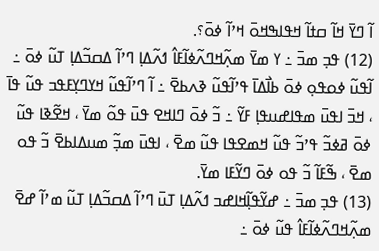ߊ߬ ߣߌ߫ ߞߊ߬ ߛߙߊ߬ ߞߟߊߒߞߋ߫ ߞߴߊ߬ ߦߋ߫؟.
(12) ߟߏ߲ ߘߏ߫ ߸ ߌ ߘߌ߫ ߘߍ߲߬ߞߣߍ߬ߦߊ߬ߓߊ߮ ߗߍ߬ߡߊ߲ ߣߴߊ߬ ߡߛߏ߬ߡߊ߲ ߠߎ߬ ߦߋ߫ ߸ ߊ߬ߟߎ߬ ߦߋߟߋ߲ ߦߋ߫ ߕߊ߯ߡߊ߫ ߟߴߊ߬ߟߎ߬ ߢߍߕߐ߫ ߸ ߊ߬ ߣߴߊ߬ߟߎ߬ ߞߌߣߌ߲ߓߟߏ ߟߎ߬ ߟߊ߫ ، ߞߏ߫ ߊߟߎ߫ ߘߟߊߝߎߟߊ߲ ߓߌ߬ ߸ ߏ߬ ߦߋ߫ ߣߊߞߐ ߟߎ߫ ߟߋ߬ ߘߌ߫ ، ߞߐ߬ߢߊ ߟߎ߬ ߦߋ߫ ߥߦߏ߬ ߟߴߏ߬ ߟߎ߬ ߞߘߐߟߊ ߟߎ߬ ߘߐ߫ ، ߊߟߎ߫ ߘߏ߲߬ ߘߎߡߊߕߐ߫ ߏ߬ ߟߋ ߘߐ߫ ، ߒ߬ߓߊ߬ ߏ߬ ߟߋ ߦߋ߫ ߣߌ߬ߓߊ ߘߌ߫.
(13) ߟߏ߲ ߘߏ߫ ߸ ߝߌ߬ߟߊ߲߬ߞߊߝߏ ߗߍ߬ߡߊ߲ ߠߎ߫ ߣߴߊ߬ ߡߛߏ߬ߡߊ߲ ߠߎ߬ ߘߴߊ߬ ߝߐ߫ ߘߍ߲߬ߞߣߍ߬ߦߊ߬ߓߊ߮ ߟߎ߬ ߦߋ߫ ߸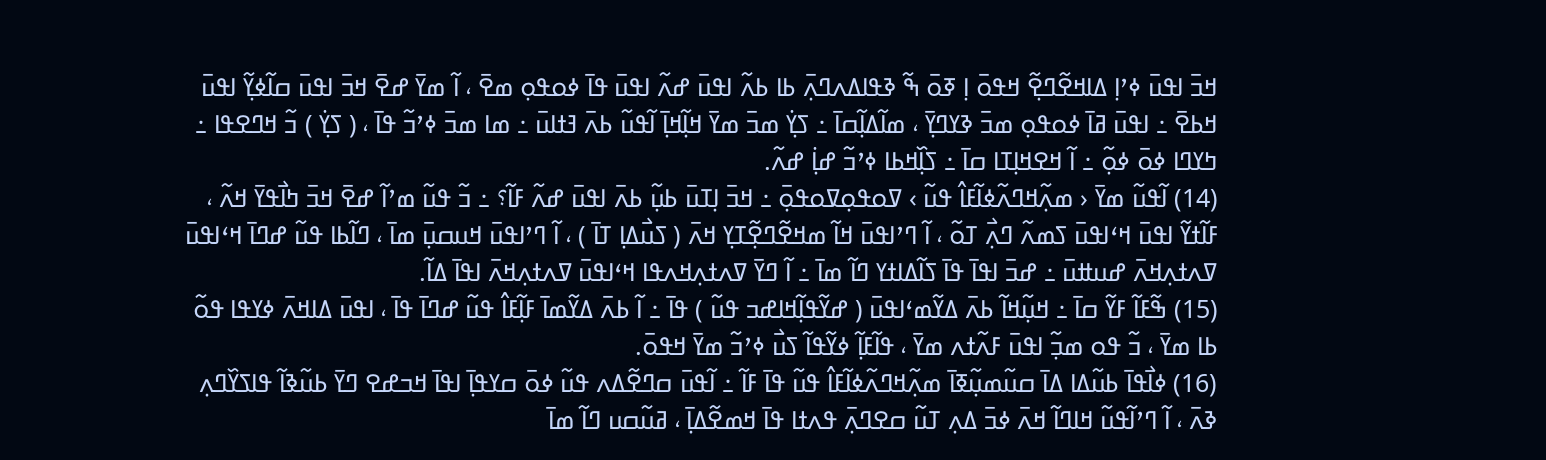ߞߏ߫ ߊߟߎ߫ ߦߴߊ߲ ߡߊߞߐ߬ߣߐ߲߬ ߞߟߋ߫ ߊ߲ ߧߋ߫ ߒ߬ ߢߟߊߡߍߣߍ߲߫ ߕߊ ߕߍ߬ ߊߟߎ߫ ߝߍ߬ ߊߟߎ߫ ߟߊ߫ ߦߋߟߋ߲ ߘߐ߫ ، ߊ߬ ߘߌ߫ ߝߐ߫ ߞߏ߫ ߊߟߎ߫ ߛߊ߬ߦߌ߲߬ ߊߟߎ߫ ߞߕߐ߫ ߸ ߊߟߎ߫ ߥߊ߫ ߦߋߟߋ߲ ߘߏ߫ ߢߌߣߌ߲߫ ، ߘߊ߬ߡߊ߲߬ߛߊ߫ ߸ ߖߌ߲߭ ߘߏ߫ ߘߌ߫ ߞߊ߲߬ߞߊ߲߫ ߊ߬ߟߎ߬ ߕߍ߫ ߔߙߊߎ߫ ߸ ߘߊ ߘߏ߫ ߦߴߏ߬ ߟߊ߫ ، ( ߖߌ߲߭ ) ߏ߬ ߞߣߐߟߊ ߸ ߤߌߣߊ ߦߋ߫ ߦߋ߲߬ ߸ ߊ߬ ߞߐߞߊ߲ߠߊ ߛߊ߫ ߸ ߖߊ߲߰ߞߕߊ ߦߴߏ߬ ߝߊ߲߭ ߝߍ߬.
(14) ߊ߬ߟߎ߬ ߘߌ߫ ‹ ߘߍ߲߬ߞߣߍ߬ߦߊ߬ߓߊ߮ ߟߎ߬ › ߜߋߟߋ߲ߜߋߟߋ߲߫ ߸ ߞߏ߫ ߊ߲ߠߎ߫ ߕߎ߲߬ ߕߍ߫ ߊߟߎ߫ ߝߍ߬ ߓߊ߬؟ ߸ ߏ߬ ߟߎ߬ ߘߴߊ߬ ߝߐ߫ ߞߏ߫ ߤߊ߯ߟߌ߫ ߞߍ߬ ، ߓߊ߬ߙߌ߬ ߊߟߎ߫ ߞߵߊߟߎ߫ ߖߘߍ߬ ߣߍ߲߯ ߠߋ߬ ، ߊ߬ ߣߴߊߟߎ߫ ߞߊ߬ ߘߞߐ߬ߣߐ߲߬ߠߌ߲ ߞߍ߫ ( ߖߎ߯ߡߊ߲ ߠߊ߫ ) ، ߊ߬ ߣߴߊߟߎ߫ ߞߎߛߎ߲߫ ߘߊ߫ ، ߣߊ߬ߕߊ ߟߎ߬ ߝߣߊ߫ ߞߵߊߟߎ߫ ߜߍߙߍ߲ߞߍ߫ ߝߎߚߎ߫ ߸ ߝߏ߫ ߊߟߊ߫ ߟߊ߫ ߖߊ߬ߡߊߙߌ ߣߊ߬ ߘߊ߫ ߸ ߊ߬ ߣߌ߫ ߜߍߙߍ߲ߞߍߟߊ ߞߵߊߟߎ߫ ߜߍߙߍ߲ߞߍ߫ ߊߟߊ߫ ߡߊ߬.
(15) ߒ߬ߓߊ߬ ߓߌ߬ ߛߊ߫ ߸ ߞߎ߲߬ߞߊ߬ ߕߍ߫ ߡߌ߬ߘߵߊߟߎ߫ ( ߝߌ߬ߟߊ߲߬ߞߊߝߏ ߟߎ߬ ) ߟߊ߫ ߸ ߊ߬ ߕߍ߫ ߡߌ߬ߘߊ߫ ߓߊ߲߬ߓߊ߮ ߟߎ߬ ߝߣߊ߫ ߟߊ߫ ، ߊߟߎ߫ ߡߊߞߍ߫ ߦߌߟߊ ߟߋ߬ ߕߊ ߘߌ߫ ، ߏ߬ ߟߋ ߘߏ߲߬ ߊߟߎ߫ ߓߍ߬ߙߍ ߘߌ߫ ، ߟߊ߬ߓߊ߲߬ ߦߌ߬ߟߊ߬ ߖߎ߯ ߦߴߏ߬ ߘߌ߫ ߞߟߋ߫.
(16) ߦߊ߯ߟߊ߫ ߕߎ߬ߡߊ ߡߊ߫ ߛߎ߬ߘߎ߲߬ߧߊ߫ ߘߍ߲߬ߞߣߍ߬ߦߊ߬ߓߊ߮ ߟߎ߬ ߟߊ߫ ߓߊ߬ ߸ ߊ߬ߟߎ߫ ߛߣߐ߬ߡߍ ߟߎ߬ ߦߋ߫ ߛߌߟߊ߲߫ ߊߟߊ߫ ߞߏߝߐ ߣߌ߫ ߕߎ߬ߢߊ߬ ߟߊߖߌ߰ߣߍ߲ ߢߍ߫ ، ߊ߬ ߣߴߊ߬ߟߎ߬ ߞߊߣߊ߬ ߞߍ߫ ߦߏ߫ ߡߍ߲ ߠߎ߬ ߛߐߣߍ߲߫ ߟߍߙߊ ߟߊ߫ ߞߘߐ߬ߡߊ߲߫ ، ߥߎ߬ߛߎ ߣߊ߬ ߘߊ߫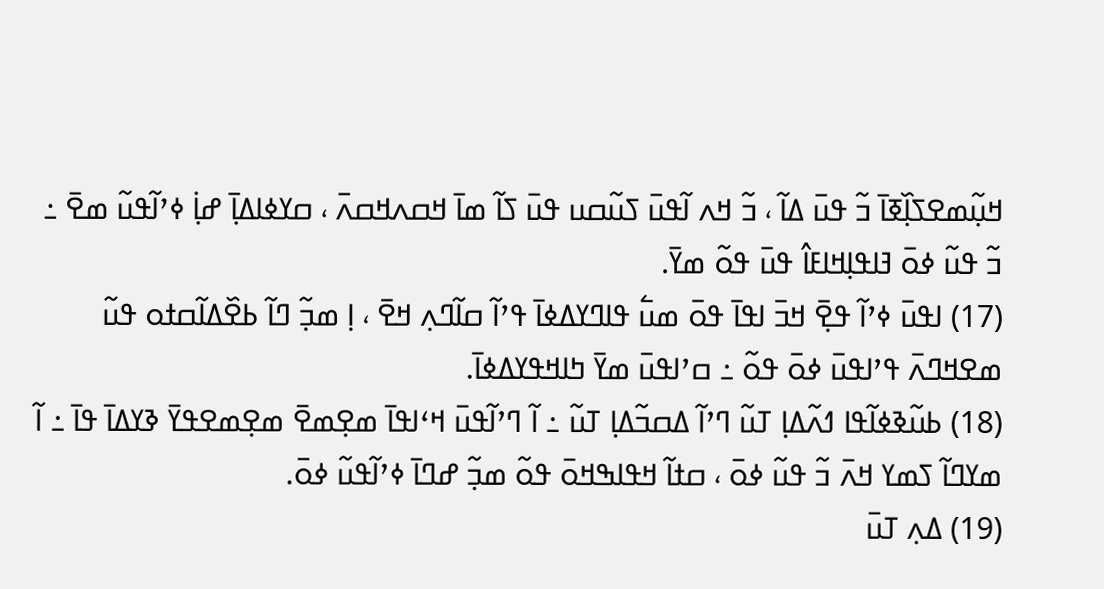ߞߎ߲߬ߘߐߖߊ߲߰ߧߊ߫ ߏ߬ ߟߎ߫ ߡߊ߬ ، ߏ߬ ߞߍ ߊ߬ߟߎ߫ ߖߎ߬ߛߎ ߟߎ߫ ߖߊ߬ ߘߊ߫ ߞߛߍߞߛߍ߫ ، ߛߌߦߊߡߊ߲߫ ߝߊ߲߭ ߦߴߊ߬ߟߎ߬ ߘߐ߫ ߸ ߏ߬ ߟߎ߬ ߦߋ߫ ߔߊߟߊ߲ߞߊߓߊ߮ ߟߎ߫ ߟߋ߬ ߘߌ߫.
(17) ߊߟߎ߫ ߦߴߊ߬ ߟߐ߲߫ ߞߏ߫ ߊߟߊ߫ ߟߋ߫ ߘߎ߱ ߟߊߣߌߡߦߊ߫ ߟߴߊ߬ ߛߊ߬ߣߍ߲ ߞߐ߫ ، ߊ߲ ߘߏ߲߬ ߣߊ߬ ߕߐ߰ߡߊ߬ߛߙߋ ߟߎ߬ ߘߐߞߣߍ߫ ߟߴߊߟߎ߫ ߦߋ߫ ߟߋ߬ ߸ ߛߴߊߟߎ߫ ߘߌ߫ ߤߊߞߟߌߡߦߊ߫.
(18) ߕߎ߬ߢߦߊ߬ߟߊ ߗߍ߬ߡߊ߲ ߠߎ߬ ߣߴߊ߬ ߡߛߏ߬ߡߊ߲ ߠߎ߬ ߸ ߊ߬ ߣߴߊ߬ߟߎ߫ ߞߵߊߟߊ߫ ߘߐ߲ߘߐ߫ ߘߐ߲ߘߐߟߌ߫ ߢߌߡߊ߫ ߟߊ߫ ߸ ߊ߬ ߘߌߣߊ߬ ߖߘߌ ߞߍ߫ ߏ߬ ߟߎ߬ ߦߋ߫ ، ߛߙߊ߬ ߞߟߊߒߞߋ߫ ߟߋ߬ ߘߏ߲߬ ߝߣߊ߫ ߦߴߊ߬ߟߎ߬ ߦߋ߫.
(19) ߡߍ߲ ߠߎ߫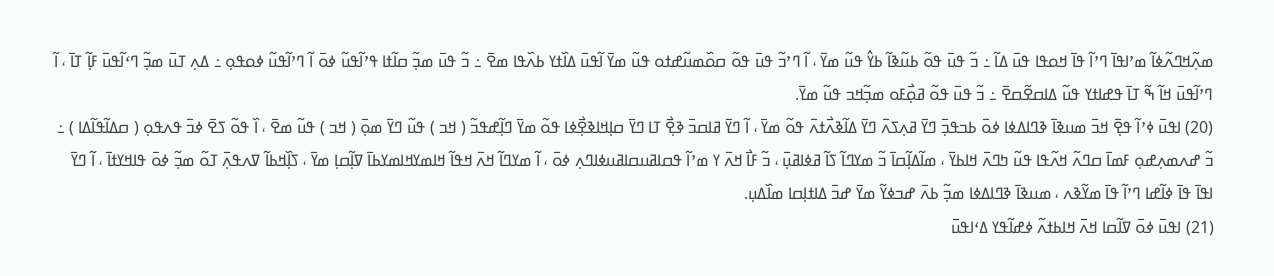ߘߍ߲߬ߞߣߍ߬ߦߊ߬ ߘߴߊߟߊ߫ ߣߴߊ߬ ߟߊ߫ ߞߋߟߊ ߟߎ߫ ߡߊ߬ ߸ ߏ߬ ߟߎ߫ ߟߋ߬ ߕߎ߬ߢߊ߬ ߕߌ߮ ߟߎ߬ ߘߌ߫ ، ߊ߬ ߣߴߏ߬ ߟߎ߫ ߟߋ߬ ߛߋ߰ߘߎ߬ߝߙߋ ߟߎ߬ ߘߌ߫ ߊ߬ߟߎ߫ ߡߊ߰ߙߌ ߕߍ߰ߟߊ ߘߐ߫ ߸ ߏ߬ ߟߎ߫ ߘߏ߲߬ ߛߊ߬ߙߊ ߟߴߊ߬ߟߎ߬ ߦߋ߫ ߊ߬ ߣߴߊ߬ߟߎ߬ ߦߋߟߋ߲ ߸ ߡߍ߲ ߠߎ߫ ߘߏ߲߬ ߣߵߊ߬ߟߎ߫ ߓߊ߲߬ ߠߊ߫ ، ߊ߬ ߣߴߊ߬ߟߎ߫ ߞߊ߬ ߒ߬ ߠߊ߫ ߟߝߊߙߌ ߟߎ߬ ߡߊߛߐ߬ߛߐ߫ ߸ ߏ߬ ߟߎ߫ ߟߋ߬ ߥߋ߲߯ߓߋ ߘߏ߲߬ߞߏ ߟߎ߬ ߘߌ߫.
(20) ߊߟߎ߫ ߦߴߊ߬ ߟߐ߲߫ ߞߏ߫ ߘߎߢߊ߫ ߢߣߊߡߦߊ ߦߋ߫ ߕߏߟߏ߲߫ ߣߌ߫ ߥߍ߲ߖߍ߫ ߣߌ߫ ߡߊ߬ߢߍ߯ߙߍ߫ ߟߋ߬ ߘߌ߫ ، ߊ߬ ߣߌ߫ ߥߊߛߏ߫ ߢߐ߲߯ ߠߊ ߣߌ߫ ߛߊ߲ߞߊߢߐ߲߯ߦߊ ߟߋ߬ ߘߌ߫ ߣߊ߲߬ߝߟߏ߬ ( ߞߏ ) ߟߎ߬ ߣߌ߫ ߘߋ߲߫ ( ߞߏ ) ߟߎ߬ ߘߐ߫ ، ߊ߰ ߟߋ߬ ߖߐ߫ ߦߏ߫ ߟߍߟߋ߲ ( ߛߡߊ߬ߟߊ߬ߡߊ ) ߸ ߏ߬ ߝߍߘߍ߲ߝߋ߲ ߓߘߊ߫ ߛߣߍ߬ ߞߍ߬ߟߊ ߟߎ߬ ߤߣߍ߫ ߞߊߕߌ߫ ، ߘߊ߬ߡߊ߲߬ߛߊ߫ ߏ߬ ߘߌߣߊ߬ ߖߊ߬ ߥߦߊߥߎ߲߫ ، ߏ߬ ߓߊ߯ ߞߍ߫ ߌ ߘߴߊ߬ ߟߛߊߥߎߛߊߥߎߦߊߣߍ߲ ߦߋ߫ ، ߊ߬ ߘߌߣߊ߬ ߞߍ߫ ߞߟߊ߬ ߞߊߘߌߞߊߘߌߕߊ߫ ߜߊ߲߬ߛߊ߲ ߘߌ߫ ، ߖߊ߲߰ߞߕߊ߬ ߜߍߟߍ߲߫ ߠߋ߬ ߘߏ߲߬ ߦߋ߫ ߟߊߞߌߙߊ߫ ، ߊ߬ ߣߌ߫ ߊߟߊ߫ ߟߊ߫ ߦߊ߬ߝߊ ߣߴߊ߬ ߟߊ߫ ߘߌ߬ߢߍ ، ߘߎߢߊ߫ ߢߣߊߡߦߊ ߘߏ߲߬ ߕߍ߫ ߝߏߦߌ߬ ߘߌ߫ ߝߏ߫ ߡߊߙߊ߲ߛߊ ߘߊ߰ߡߎ߲.
(21) ߊߟߎ߫ ߦߋ߫ ߜߊ߬ߛߊ ߞߍ߫ ߞߊߕߙߍ߬ ߦߝߊ߬ߟߌ ߡߵߊߟߎ߫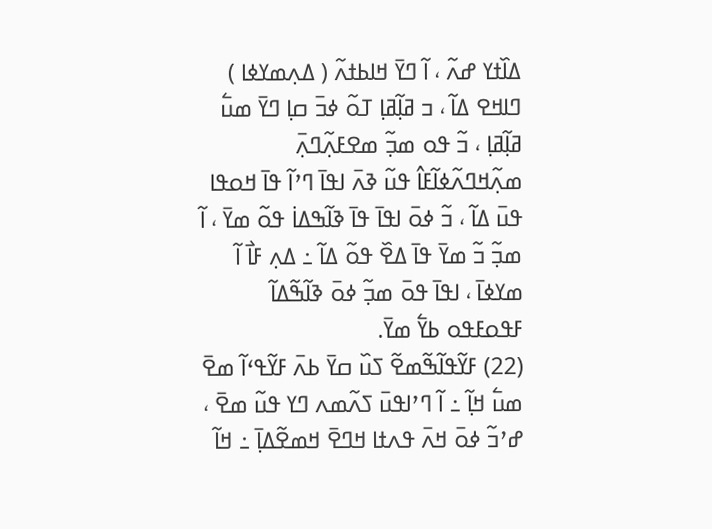ߡߊ߰ߙߌ ߝߍ߬ ، ߊ߬ ߣߌ߫ ߞߊߕߙߍ߬ ( ߡߍ߲ߘߌߦߊ ) ߣߊߞߐ ߡߊ߬ ، ߏ ߥߊ߲߬ߥߊ߲ ߠߋ߬ ߦߏ߫ ߛߊ߲ ߣߌ߫ ߘߎ߱ ߥߊ߲߬ߥߊ߲ ، ߏ߬ ߟߋ ߘߏ߲߬ ߘߐߓߍ߲߬ߣߍ߲߫ ߘߍ߲߬ߞߣߍ߬ߦߊ߬ߓߊ߮ ߟߎ߬ ߢߍ߫ ߊߟߊ߫ ߣߴߊ߬ ߟߊ߫ ߞߋߟߊ ߟߎ߫ ߡߊ߬ ، ߏ߬ ߦߋ߫ ߊߟߊ߫ ߟߊ߫ ߢߊ߬ߒߡߊ߭ ߟߋ߬ ߘߌ߫ ، ߊ߬ ߘߏ߲߬ ߏ߬ ߘߌ߫ ߟߊ߫ ߡߐ߰ ߟߋ߬ ߡߊ߬ ߸ ߡߍ߲ ߓߊ߯ ߊ߬ ߘߌߦߊ߫ ، ߊߟߊ߫ ߟߋ߫ ߘߏ߲߬ ߦߋ߫ ߢߊ߬ߒ߬ߡߊ߬ ߓߟߋߓߟߋ ߕߌ߱ ߘߌ߫.
(22) ߓߌ߬ߟߊ߬ߒ߬ߘߐ߬ ߖߎ߰ ߛߌ߫ ߕߍ߫ ߓߌ߬ߟߵߊ߬ ߘߐ߫ ߘߎ߱ ߞߊ߲߬ ߸ ߊ߬ ߣߴߊߟߎ߫ ߖߍ߬ߘߍ ߣߌ ߟߎ߬ ߘߐ߫ ، ߝߴߏ߬ ߦߋ߫ ߞߍ߫ ߟߍߙߊ ߞߣߐ߫ ߞߘߐ߬ߡߊ߲߫ ߸ ߞߊ߬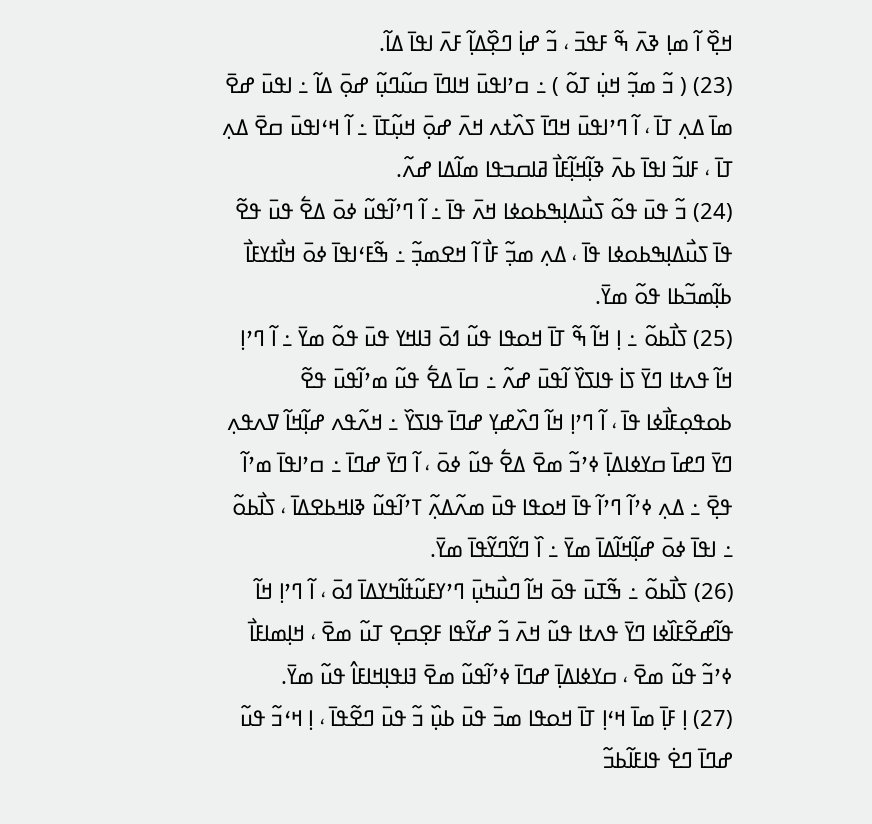ߞߐ߲߰ ߊ߬ ߘߊ߲ ߢߍ߫ ߒ߬ ߓߟߏ߫ ، ߏ߬ ߝߊ߲߭ ߣߐ߲߰ߡߊ߲߬ ߓߍ߫ ߊߟߊ߫ ߡߊ߬.
(23) ( ߏ߬ ߘߏ߲߬ ߞߎ߲߭ ߠߋ߬ ) ߸ ߛߴߊߟߎ߫ ߞߊߣߊ߫ ߛߎ߬ߣߎ߲߬ ߝߋ߲߫ ߡߊ߬ ߸ ߊߟߎ߫ ߝߐ߫ ߘߊ߫ ߡߍ߲ ߠߊ߫ ، ߊ߬ ߣߴߊߟߎ߫ ߞߣߊ߫ ߖߍ߰ߙߍ ߞߍ߫ ߝߋ߲߫ ߞߎ߲߬ߠߊ߫ ߸ ߊ߬ ߞߵߊߟߎ߫ ߛߐ߫ ߡߍ߲ ߠߊ߫ ، ߓߊߏ߬ ߊߟߊ߫ ߕߍ߫ ߢߊ߲߬ߞߊ߲߬ߓߊ߯ ߥߊߛߏߟߊ ߘߊ߬ߡߊ ߝߍ߬.
(24) ߏ߬ ߟߎ߫ ߟߋ߬ ߖߎ߯ߡߊ߲ߒߕߋߦߊ ߞߍ߫ ߟߊ߫ ߸ ߊ߬ ߣߴߊ߬ߟߎ߬ ߦߋ߫ ߡߐ߱ ߟߎ߫ ߟߐ߬ ߟߊ߫ ߖߎ߯ߡߊ߲ߒߕߋߦߊ ߟߊ߫ ، ߡߍ߲ ߘߏ߲߬ ߓߊ߯ ߊ߬ ߞߐߘߏ߲߬ ߸ ߒ߬ߓߵߊߟߊ߫ ߦߋ߫ ߞߊ߯ߙߌߓߊ߯ ߕߊ߲߬ߘߏ߬ߕߊ ߟߋ߬ ߘߌ߫.
(25) ߖߊ߯ߕߋ߬ ߸ ߊ߲ ߞߊ߬ ߒ߬ ߠߊ߫ ߞߋߟߊ ߟߎ߬ ߗߋ߫ ߔߊߞߌ ߟߎ߫ ߟߋ߬ ߘߌ߫ ߸ ߊ߬ ߣߴߊ߲ ߞߊ߬ ߟߍߙߊ ߣߌ߫ ߖߊ߭ ߟߊߖߌ߰ ߊ߬ߟߎ߫ ߝߍ߬ ߸ ߛߊ߫ ߡߐ߱ ߟߎ߬ ߘߴߊ߬ߟߎ߫ ߟߐ߬ ߕߋߟߋ߲ߓߊ߯ߦߊ ߟߊ߫ ، ߊ߬ ߣߴߊ߲ ߞߊ߬ ߣߍ߰ߝߌ߲ ߝߣߊ߫ ߟߊߖߌ߰ ߸ ߞߍ߬ߟߍ ߝߊ߲߬ߞߊ߬ ߜߍߟߍ߲ ߣߌ߫ ߣߝߊ߫ ߛߌߦߊߡߊ߲߫ ߦߴߏ߬ ߘߐ߫ ߡߐ߱ ߟߎ߬ ߦߋ߫ ، ߊ߬ ߣߌ߫ ߝߣߊ߫ ߸ ߛߴߊߟߊ߫ ߘߴߊ߬ ߟߐ߲߫ ߸ ߡߍ߲ ߦߴߊ߬ ߣߴߊ߬ ߟߊ߫ ߞߋߟߊ ߟߎ߫ ߘߍ߬ߡߍ߲߬ ߠߴߊ߬ߟߎ߬ ߢߊߞߕߐߡߊ߫ ، ߖߊ߯ߕߋ߬ ߸ ߊߟߊ߫ ߦߋ߫ ߝߊ߲߬ߞߊ߬ߡߊ߫ ߘߌ߫ ߸ ߊ߰ ߣߌ߬ߣߌ߬ߟߊ߫ ߘߌ߫.
(26) ߖߊ߯ߕߋ߬ ߸ ߒ߬ߠߎ߫ ߟߋ߫ ߞߊ߬ ߣߎ߯ߤߎ߲߫ ߣߴߌߓߎ߬ߙߊ߬ߤߌߡߊ߫ ߗߋ߫ ، ߊ߬ ߣߴߊ߲ ߞߊ߬ ߟߊ߬ߝߐ߬ߓߊ߰ߦߊ ߣߌ߫ ߟߍߙߊ ߟߎ߬ ߞߍ߫ ߏ߬ ߝߌ߬ߟߊ ߓߐ߲ߛߐ߲ ߠߎ߬ ߘߐ߫ ، ߞߊ߲ߘߊߓߊ߯ ߦߴߏ߬ ߟߎ߬ ߘߐ߫ ، ߛߌߦߊߡߊ߲߫ ߝߣߊ߫ ߦߴߊ߬ߟߎ߬ ߘߐ߫ ߔߊߟߊ߲ߞߊߓߊ߮ ߟߎ߬ ߘߌ߫.
(27) ߊ߲ ߓߊ߲߫ ߘߊ߫ ߞߵߊ߲ ߠߊ߫ ߞߋߟߊ ߘߏ߫ ߟߎ߫ ߕߎ߲߰ ߏ߬ ߟߎ߫ ߣߐ߬ߟߊ߫ ، ߊ߲ ߞߵߏ߬ ߟߎ߬ ߝߣߊ߫ ߣߐ߭ ߟߊߓߊ߬ߕߏ߬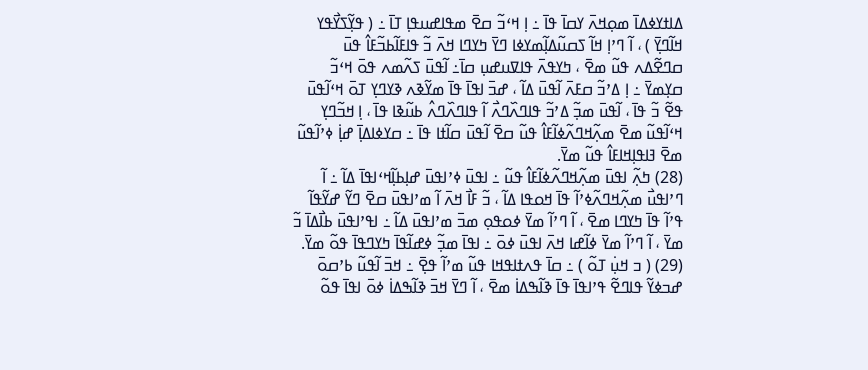ߡߊߙߌߦߡߊ߫ ߘߋ߲ߞߍ߫ ߌߛߊ߫ ߟߊ߫ ߸ ߊ߲ ߞߵߏ߬ ߛߐ߫ ߘߟߊߝߎߟߊ߲ ߠߊ߫ ߸ ( ߟߌ߲߬ߖߌ߯ߟߌ ߞߊ߬ߣߌ߲߫ ) ، ߊ߬ ߣߴߊ߲ ߞߊ߬ ߖߛߎ߬ߡߊ߲߬ߘߌߦߊ ߣߌ߫ ߤߌߣߊ ߞߍ߫ ߏ߬ ߟߊߓߊ߬ߕߏ߬ߓߊ߮ ߟߎ߫ ߛߣߐ߬ߡߍ ߟߎ߬ ߘߐ߫ ، ߤߌߟߍ߫ ߟߊߜߎߝߎ߲ ߛߊ߫߸ ߊ߬ߟߎ߫ ߖߍ߬ߘߍ ߟߋ߫ ߞߵߏ߬ ߛߌ߲ߘߌ߫ ߸ ߊ߲ ߡߴߏ߬ ߛߓߍ߫ ߊ߬ߟߎ߫ ߡߊ߬ ، ߝߏ߫ ߊߟߊ߫ ߟߊ߫ ߘߌ߬ߢߍ ߢߌߣߌ߲ ߠߋ߫ ߞߵߊ߬ߟߎ߫ ߟߐ߬ ߏ߬ ߟߊ߫ ، ߊ߬ߟߎ߫ ߘߏ߲߬ ߡߴߏ߬ ߟߊߣߍ߰ߣߍ߯ ߊ߬ ߟߊߣߍ߰ߣߍ߮ ߕߎ߬ߢߊ ߟߊ߫ ، ߊ߲ ߞߏ߬ߣߌ߲ ߞߵߊ߬ߟߎ߬ ߘߐ߫ ߘߍ߲߬ߞߣߍ߬ߦߊ߬ߓߊ߮ ߟߎ߬ ߛߐ߫ ߊ߬ߟߎ߫ ߛߊ߬ߙߊ ߟߊ߫ ߸ ߛߌߦߊߡߊ߲߫ ߝߊ߲߭ ߦߴߊ߬ߟߎ߬ ߘߐ߫ ߔߊߟߊ߲ߞߊߓߊ߮ ߟߎ߬ ߘߌ߫.
(28) ߤߍ߲߬ ߊߟߎ߫ ߘߍ߲߬ߞߣߍ߬ߦߊ߬ߓߊ߮ ߟߎ߬ ߸ ߊߟߎ߫ ߦߴߊߟߎ߫ ߝߊ߲ߕߊ߲߬ߞߵߊߟߊ߫ ߡߊ߬ ߸ ߊ߬ ߣߴߊߟߎ߯ ߘߍ߲߬ߞߣߍ߬ߦߴߊ߬ ߟߊ߫ ߞߋߟߊ ߡߊ߬ ، ߏ߬ ߓߊ߯ ߞߍ߫ ߊ߬ ߘߴߊߟߎ߫ ߛߐ߫ ߣߌ߬ ߝߌ߬ߟߊ߬ ߟߴߊ߬ ߟߊ߫ ߤߌߣߊ ߘߐ߫ ، ߊ߬ ߣߴߊ߬ ߘߌ߫ ߦߋߟߋ߲ ߘߏ߫ ߘߴߊߟߎ߫ ߡߊ߬ ߸ ߊߟߴߊߟߎ߫ ߕߊ߯ߡߊ߫ ߏ߬ ߘߌ߫ ، ߊ߬ ߣߴߊ߬ ߘߌ߫ ߦߊ߬ߝߊ ߞߍ߫ ߊߟߎ߫ ߦߋ߫ ߸ ߊߟߊ߫ ߘߏ߲߬ ߦߝߊ߬ߟߊ߫ ߤߌߣߟߊ߫ ߟߋ߬ ߘߌ߫.
(29) ( ߏ ߞߎ߲߭ ߠߋ߬ ) ߸ ߛߊ߫ ߟߍߙߊߟߞߊ ߟߎ߬ ߘߴߊ߬ ߟߐ߲߫ ߸ ߞߏ߫ ߊ߬ߟߎ߬ ߕߴߛߋ߫ ߝߏߦߌ߬ ߟߊߣߐ߬ ߟߴߊߟߊ߫ ߟߊ߫ ߢߊ߬ߒߡߊ߭ ߘߐ߫ ، ߊ߬ ߣߌ߫ ߞߏ߫ ߢߊ߬ߒߡߊ߭ ߦߋ߫ ߊߟߊ߫ ߟߋ߬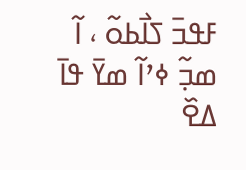ߓߟߏ߫ ߖߊ߯ߕߋ߬ ، ߊ߬ ߘߏ߲߬ ߦߴߊ߬ ߘߌ߫ ߟߊ߫ ߡߐ߰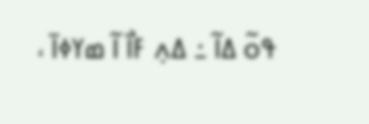ߟߋ߬ ߡߊ߬ ߸ ߡߍ߲ ߓߊ߯ ߊ߬ ߘߌߦߊ߫ ،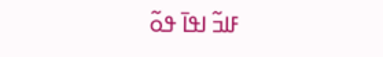ߓߊߏ߬ ߊߟߊ߫ ߟߋ߬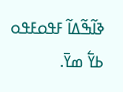ߢߊ߬ߒ߬ߡߊ߬ ߓߟߋߓߟߋ ߕߌ߱ ߘߌ߫.